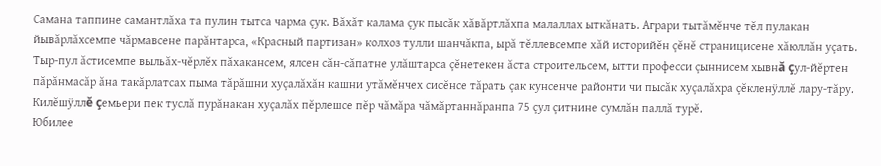Самана таппине самантлăха та пулин тытса чарма çук. Вăхăт калама çук пысăк хăвăртлăхпа малаллах ыткăнать. Аграри тытăмĕнче тĕл пулакан йывăрлăхсемпе чăрмавсене парăнтарса, «Красный партизан» колхоз тулли шанчăкпа, ырă тĕллевсемпе хăй историйĕн çĕнĕ страницисене хăюллăн уçать. Тыр-пул ăстисемпе выльăх-чĕрлĕх пăхакансем, ялсен сăн-сăпатне улăштарса çĕнетекен ăста строительсем, ытти професси çыннисем хывнă çул-йĕртен пăрăнмасăр ăна такăрлатсах пыма тăрăшни хуçалăхăн кашни утăмĕнчех сисĕнсе тăрать çак кунсенче районти чи пысăк хуçалăхра çĕкленÿллĕ лару-тăру. Килĕшÿллĕ çемьери пек туслă пурăнакан хуçалăх пĕрлешсе пĕр чăмăра чăмăртаннăранпа 75 çул çитнине сумлăн паллă турĕ.
Юбилее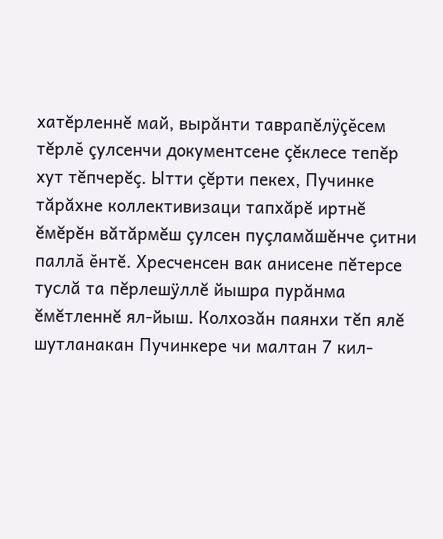хатĕрленнĕ май, вырăнти таврапĕлÿçĕсем тĕрлĕ çулсенчи документсене çĕклесе тепĕр хут тĕпчерĕç. Ытти çĕрти пекех, Пучинке тăрăхне коллективизаци тапхăрĕ иртнĕ ĕмĕрĕн вăтăрмĕш çулсен пуçламăшĕнче çитни паллă ĕнтĕ. Хресченсен вак анисене пĕтерсе туслă та пĕрлешÿллĕ йышра пурăнма ĕмĕтленнĕ ял-йыш. Колхозăн паянхи тĕп ялĕ шутланакан Пучинкере чи малтан 7 кил-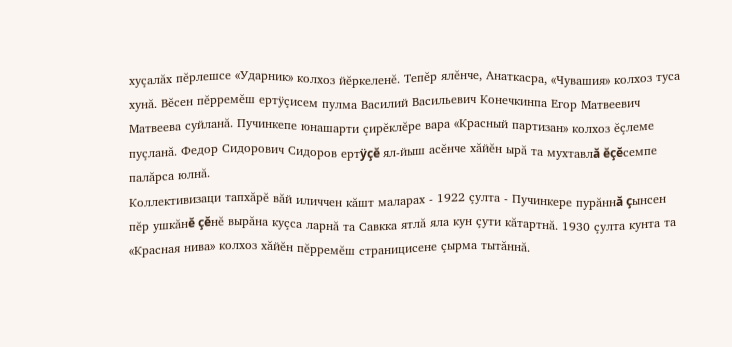хуçалăх пĕрлешсе «Ударник» колхоз йĕркеленĕ. Тепĕр ялĕнче, Анаткасра, «Чувашия» колхоз туса хунă. Вĕсен пĕрремĕш ертÿçисем пулма Василий Васильевич Конечкинпа Егор Матвеевич Матвеева суйланă. Пучинкепе юнашарти çирĕклĕре вара «Красный партизан» колхоз ĕçлеме пуçланă. Федор Сидорович Сидоров ертÿçĕ ял-йыш асĕнче хăйĕн ырă та мухтавлă ĕçĕсемпе палăрса юлнă.
Коллективизаци тапхăрĕ вăй иличчен кăшт маларах - 1922 çулта - Пучинкере пурăннă çынсен пĕр ушкăнĕ çĕнĕ вырăна куçса ларнă та Савкка ятлă яла кун çути кăтартнă. 1930 çулта кунта та «Красная нива» колхоз хăйĕн пĕрремĕш страницисене çырма тытăннă.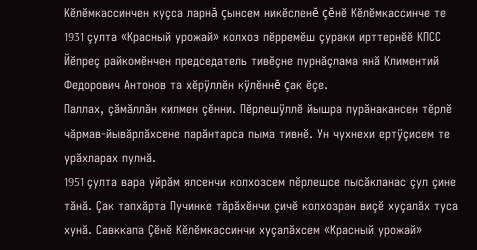Кĕлĕмкассинчен куçса ларнă çынсем никĕсленĕ çĕнĕ Кĕлĕмкассинче те 1931 çулта «Красный урожай» колхоз пĕрремĕш çураки ирттернĕĕ КПСС Йĕпреç райкомĕнчен председатель тивĕçне пурнăçлама янă Климентий Федорович Антонов та хĕрÿллĕн кÿлĕннĕ çак ĕçе.
Паллах, çăмăллăн килмен çĕнни. Пĕрлешÿллĕ йышра пурăнакансен тĕрлĕ чăрмав-йывăрлăхсене парăнтарса пыма тивнĕ. Ун чухнехи ертÿçисем те урăхларах пулнă.
1951 çулта вара уйрăм ялсенчи колхозсем пĕрлешсе пысăкланас çул çине тăнă. Çак тапхăрта Пучинке тăрăхĕнчи çичĕ колхозран виçĕ хуçалăх туса хунă. Савккапа Çĕнĕ Кĕлĕмкассинчи хуçалăхсем «Красный урожай»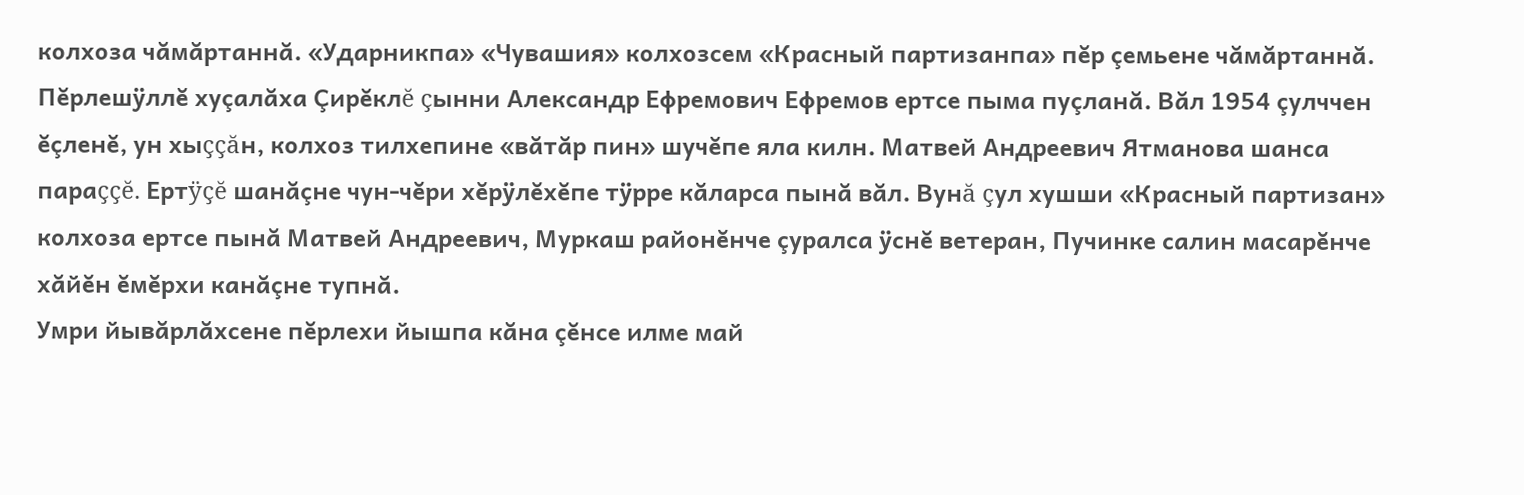колхоза чăмăртаннă. «Ударникпа» «Чувашия» колхозсем «Красный партизанпа» пĕр çемьене чăмăртаннă. Пĕрлешÿллĕ хуçалăха Çирĕклĕ çынни Александр Ефремович Ефремов ертсе пыма пуçланă. Вăл 1954 çулччен ĕçленĕ, ун хыççăн, колхоз тилхепине «вăтăр пин» шучĕпе яла килн. Матвей Андреевич Ятманова шанса параççĕ. Ертÿçĕ шанăçне чун-чĕри хĕрÿлĕхĕпе тÿрре кăларса пынă вăл. Вунă çул хушши «Красный партизан» колхоза ертсе пынă Матвей Андреевич, Муркаш районĕнче çуралса ÿснĕ ветеран, Пучинке салин масарĕнче хăйĕн ĕмĕрхи канăçне тупнă.
Умри йывăрлăхсене пĕрлехи йышпа кăна çĕнсе илме май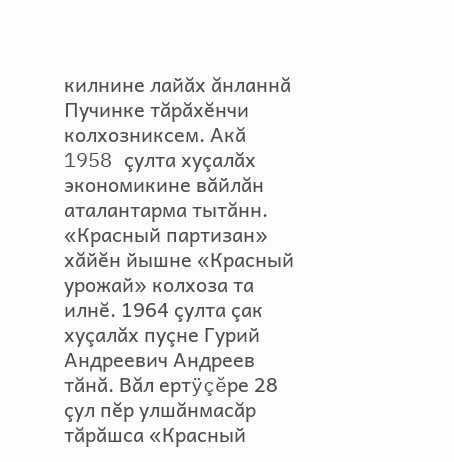килнине лайăх ăнланнă Пучинке тăрăхĕнчи колхозниксем. Акă 1958 çулта хуçалăх экономикине вăйлăн аталантарма тытăнн. «Красный партизан» хăйĕн йышне «Красный урожай» колхоза та илнĕ. 1964 çулта çак хуçалăх пуçне Гурий Андреевич Андреев тăнă. Вăл ертÿçĕре 28 çул пĕр улшăнмасăр тăрăшса «Красный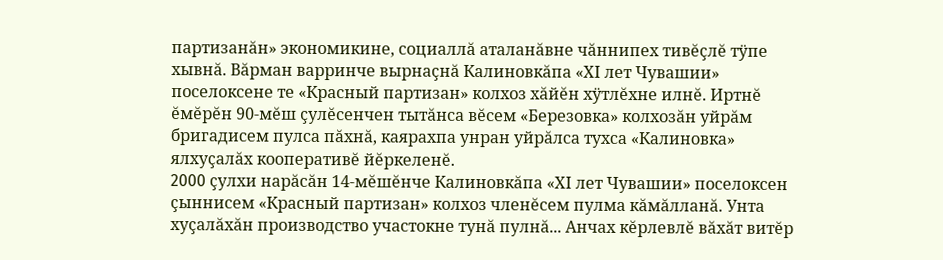партизанăн» экономикине, социаллă аталанăвне чăннипех тивĕçлĕ тÿпе хывнă. Вăрман варринче вырнаçнă Калиновкăпа «ХI лет Чувашии» поселоксене те «Красный партизан» колхоз хăйĕн хÿтлĕхне илнĕ. Иртнĕ ĕмĕрĕн 90-мĕш çулĕсенчен тытăнса вĕсем «Березовка» колхозăн уйрăм бригадисем пулса пăхнă, каярахпа унран уйрăлса тухса «Калиновка» ялхуçалăх кооперативĕ йĕркеленĕ.
2000 çулхи нарăсăн 14-мĕшĕнче Калиновкăпа «ХI лет Чувашии» поселоксен çыннисем «Красный партизан» колхоз членĕсем пулма кăмăлланă. Унта хуçалăхăн производство участокне тунă пулнă... Анчах кĕрлевлĕ вăхăт витĕр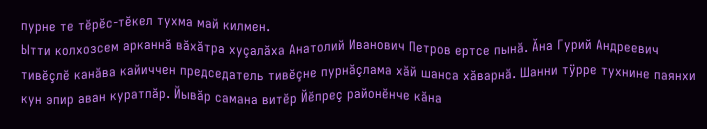пурне те тĕрĕс-тĕкел тухма май килмен.
Ытти колхозсем арканнă вăхăтра хуçалăха Анатолий Иванович Петров ертсе пынă. Ăна Гурий Андреевич тивĕçлĕ канăва кайиччен председатель тивĕçне пурнăçлама хăй шанса хăварнă. Шанни тÿрре тухнине паянхи кун эпир аван куратпăр. Йывăр самана витĕр Йĕпреç районĕнче кăна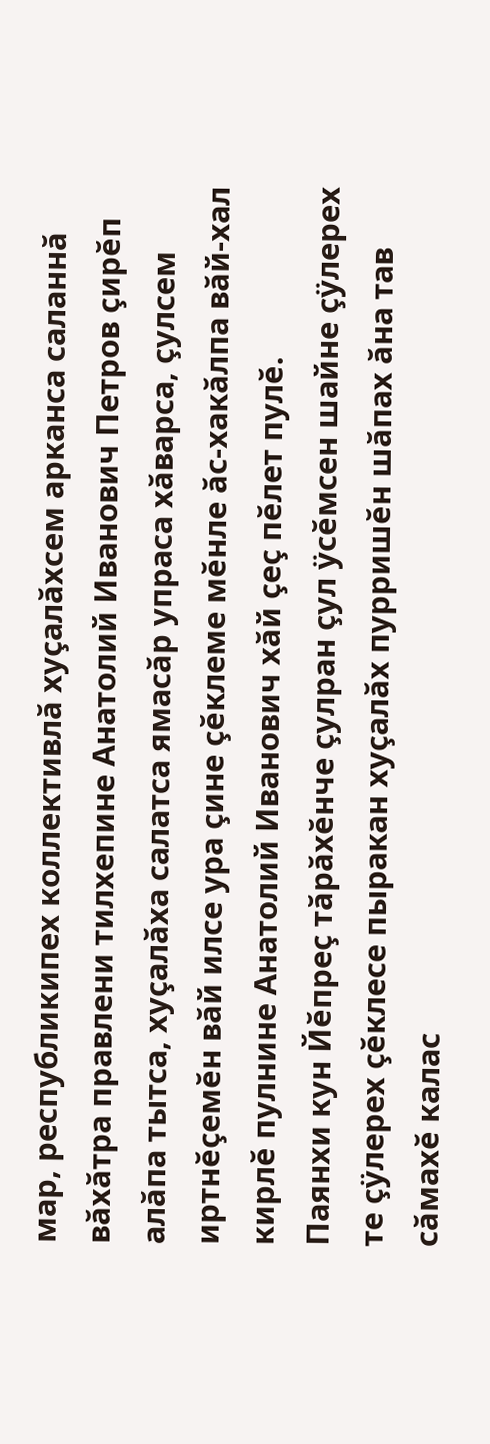мар, республикипех коллективлă хуçалăхсем арканса саланнă вăхăтра правлени тилхепине Анатолий Иванович Петров çирĕп алăпа тытса, хуçалăха салатса ямасăр упраса хăварса, çулсем иртнĕçемĕн вăй илсе ура çине çĕклеме мĕнле ăс-хакăлпа вăй-хал кирлĕ пулнине Анатолий Иванович хăй çеç пĕлет пулĕ.
Паянхи кун Йĕпреç тăрăхĕнче çулран çул ÿсĕмсен шайне çÿлерех те çÿлерех çĕклесе пыракан хуçалăх пурришĕн шăпах ăна тав сăмахĕ калас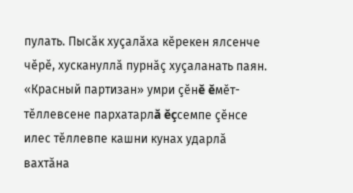пулать. Пысăк хуçалăха кĕрекен ялсенче чĕрĕ, хускануллă пурнăç хуçаланать паян. «Красный партизан» умри çĕнĕ ĕмĕт-тĕллевсене пархатарлă ĕçсемпе çĕнсе илес тĕллевпе кашни кунах ударлă вахтăна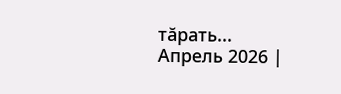тăрать...
Апрель 2026 |